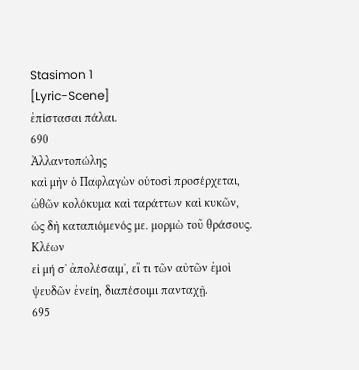Stasimon 1
[Lyric-Scene]
ἐπίστασαι πάλαι.
690
Ἀλλαντοπώλης
καὶ μὴν ὁ Παφλαγὼν οὑτοσὶ προσέρχεται,
ὠθῶν κολόκυμα καὶ ταράττων καὶ κυκῶν,
ὡς δὴ καταπιόμενός με. μορμὼ τοῦ θράσους.
Κλέων
εἰ μή σʼ ἀπολέσαιμʼ, εἴ τι τῶν αὐτῶν ἐμοὶ
ψευδῶν ἐνείη, διαπέσοιμι πανταχῇ.
695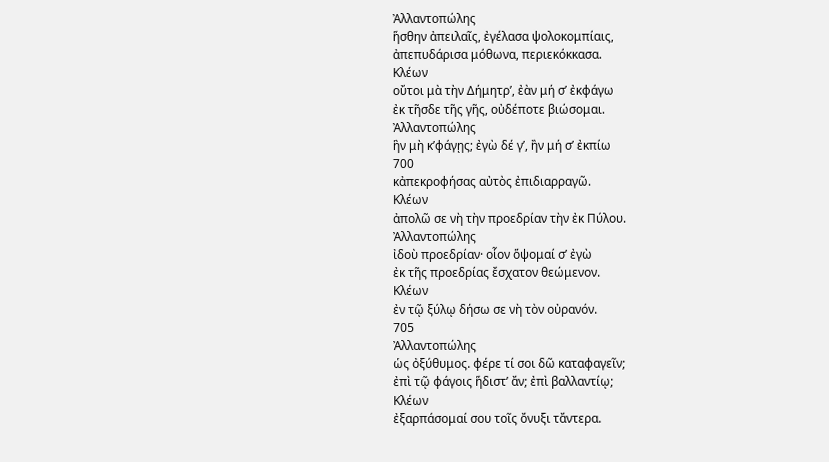Ἀλλαντοπώλης
ἥσθην ἀπειλαῖς, ἐγέλασα ψολοκομπίαις,
ἀπεπυδάρισα μόθωνα, περιεκόκκασα.
Κλέων
οὔτοι μὰ τὴν Δήμητρʼ, ἐὰν μή σʼ ἐκφάγω
ἐκ τῆσδε τῆς γῆς, οὐδέποτε βιώσομαι.
Ἀλλαντοπώλης
ἣν μὴ κʼφάγῃς; ἐγὼ δέ γʼ, ἢν μή σʼ ἐκπίω
700
κἀπεκροφήσας αὐτὸς ἐπιδιαρραγῶ.
Κλέων
ἀπολῶ σε νὴ τὴν προεδρίαν τὴν ἐκ Πύλου.
Ἀλλαντοπώλης
ἰδοὺ προεδρίαν· οἷον ὅψομαί σʼ ἐγὼ
ἐκ τῆς προεδρίας ἔσχατον θεώμενον.
Κλέων
ἐν τῷ ξύλῳ δήσω σε νὴ τὸν οὐρανόν.
705
Ἀλλαντοπώλης
ὡς ὀξύθυμος. φέρε τί σοι δῶ καταφαγεῖν;
ἐπὶ τῷ φάγοις ἥδιστʼ ἄν; ἐπὶ βαλλαντίῳ;
Κλέων
ἐξαρπάσομαί σου τοῖς ὄνυξι τἄντερα.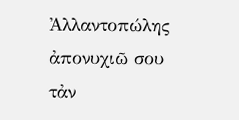Ἀλλαντοπώλης
ἀπονυχιῶ σου τἀν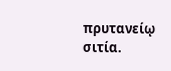πρυτανείῳ σιτία.